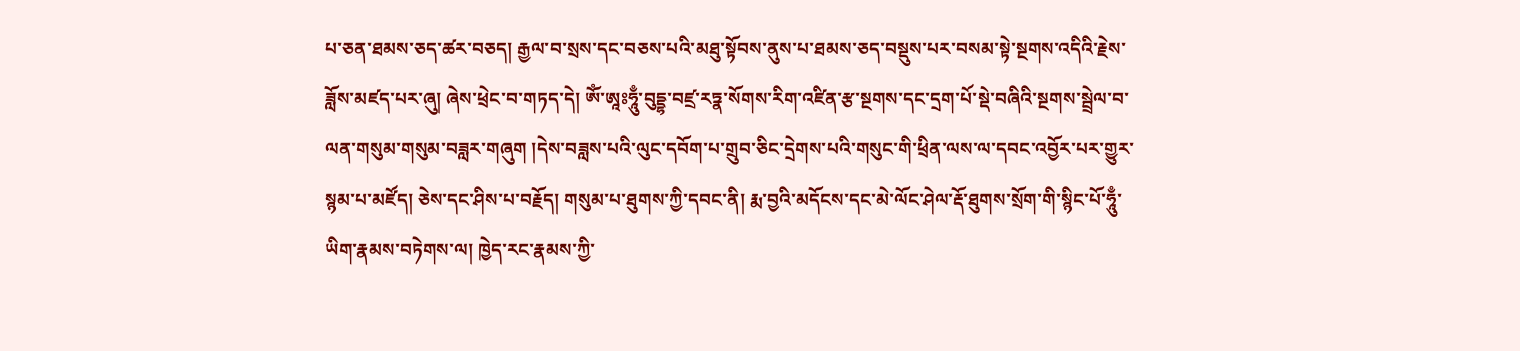པ་ཅན་ཐམས་ཅད་ཚར་བཅད། རྒྱལ་བ་སྲས་དང་བཅས་པའི་མཐུ་སྟོབས་ནུས་པ་ཐམས་ཅད་བསྡུས་པར་བསམ་སྟེ་སྔགས་འདིའི་རྗེས་ཟློས་མཛད་པར་ཞུ། ཞེས་ཕྲེང་བ་གཏད་དེ། ཨོཾ་ཨཱཿཧཱུྃ་བུདྡྷ་བཛྲ་རཏྣ་སོགས་རིག་འཛིན་རྩ་སྔགས་དང་དྲག་པོ་སྡེ་བཞིའི་སྔགས་སྦྲེལ་བ་ལན་གསུམ་གསུམ་བཟླར་གཞུག །དེས་བཟླས་པའི་ལུང་དབོག་པ་གྲུབ་ཅིང་དྲེགས་པའི་གསུང་གི་ཕྲིན་ལས་ལ་དབང་འབྱོར་པར་གྱུར་སྙམ་པ་མཛོད། ཅེས་དང་ཤིས་པ་བརྗོད། གསུམ་པ་ཐུགས་ཀྱི་དབང་ནི། རྨ་བྱའི་མདོངས་དང་མེ་ལོང་ཤེལ་རྡོ་ཐུགས་སྲོག་གི་སྙིང་པོ་ཧཱུྃ་ཡིག་རྣམས་བཏེགས་ལ། ཁྱེད་རང་རྣམས་ཀྱི་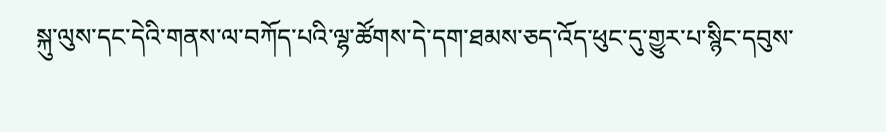སྐུ་ལུས་དང་དེའི་གནས་ལ་བཀོད་པའི་ལྷ་ཚོགས་དེ་དག་ཐམས་ཅད་འོད་ཕུང་དུ་གྱུར་པ་སྙིང་དབུས་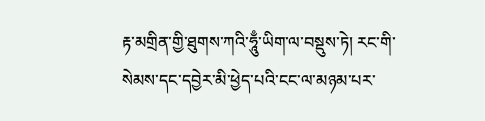རྟ་མགྲིན་གྱི་ཐུགས་ཀའི་ཧཱུྃ་ཡིག་ལ་བསྡུས་ཏེ། རང་གི་སེམས་དང་དབྱེར་མི་ཕྱེད་པའི་ངང་ལ་མཉམ་པར་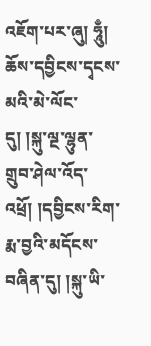འཇོག་པར་ཞུ། ཧཱུྃ། ཆོས་དབྱིངས་དྭངས་མའི་མེ་ལོང་དུ། །སྐུ་ལྔ་ལྷུན་གྲུབ་ཤེལ་འོད་འཕྲོ། །དབྱིངས་རིག་རྨ་བྱའི་མདོངས་བཞིན་དུ། །སྐུ་ཡི་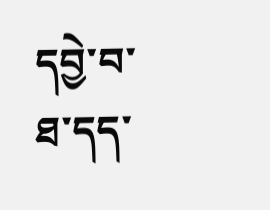དབྱེ་བ་ཐ་དད་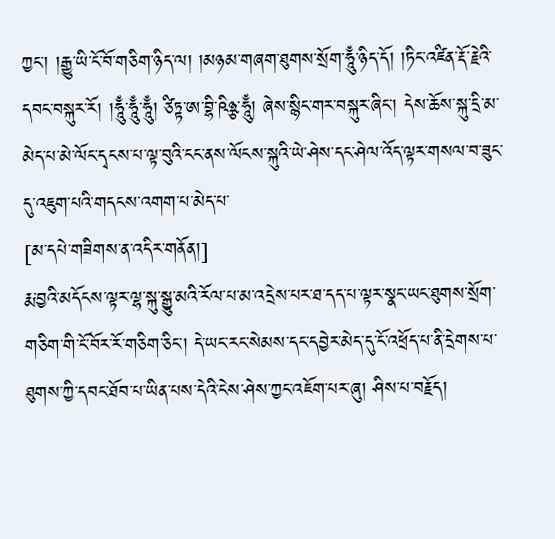ཀྱང་། །རྒྱུ་ཡི་ངོ་བོ་གཅིག་ཉིད་ལ། །མཉམ་གཞག་ཐུགས་སྲོག་ཧཱུྃ་ཉིད་དོ། །ཏིང་འཛིན་རྡོ་རྗེའི་དབང་བསྐུར་རོ། །ཧཱུྃ་ཧཱུྃ་ཧཱུྃ། ཙིཏྟ་ཨ་བྷི་ཥིཉྩ་ཧཱུྃ། ཞེས་སྙིང་གར་བསྐུར་ཞིང་། དེས་ཆོས་སྐུ་དྲི་མ་མེད་པ་མེ་ལོང་དྭངས་པ་ལྟ་བུའི་ངང་ནས་ལོངས་སྐུའི་ཡེ་ཤེས་དང་ཤེལ་འོད་ལྟར་གསལ་བ་ཟུང་དུ་འཇུག་པའི་གདངས་འགག་པ་མེད་པ་
[མ་དཔེ་གཟིགས་ན་འདིར་གནོན།]
རྨ་བྱའི་མདོངས་ལྟར་ལྷ་སྐུ་སྒྱུ་མའི་རོལ་པ་མ་འདྲེས་པར་ཐ་དད་པ་ལྟར་སྣང་ཡང་ཐུགས་སྲོག་གཅིག་གི་ངོ་བོར་རོ་གཅིག་ཅིང་། དེ་ཡང་རང་སེམས་དང་དབྱེར་མེད་དུ་ངོ་འཕྲོད་པ་ནི་དྲེགས་པ་ཐུགས་ཀྱི་དབང་ཐོབ་པ་ཡིན་པས་དེའི་ངེས་ཤེས་ཀྱང་འཇོག་པར་ཞུ། ཤིས་པ་བརྗོད།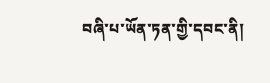བཞི་པ་ཡོན་ཏན་གྱི་དབང་ནི།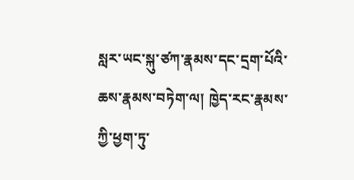སླར་ཡང་སྐུ་ཙཀ་རྣམས་དང་དྲག་པོའི་ཆས་རྣམས་བཏེག་ལ། ཁྱེད་རང་རྣམས་ཀྱི་ཕྱག་ཏུ་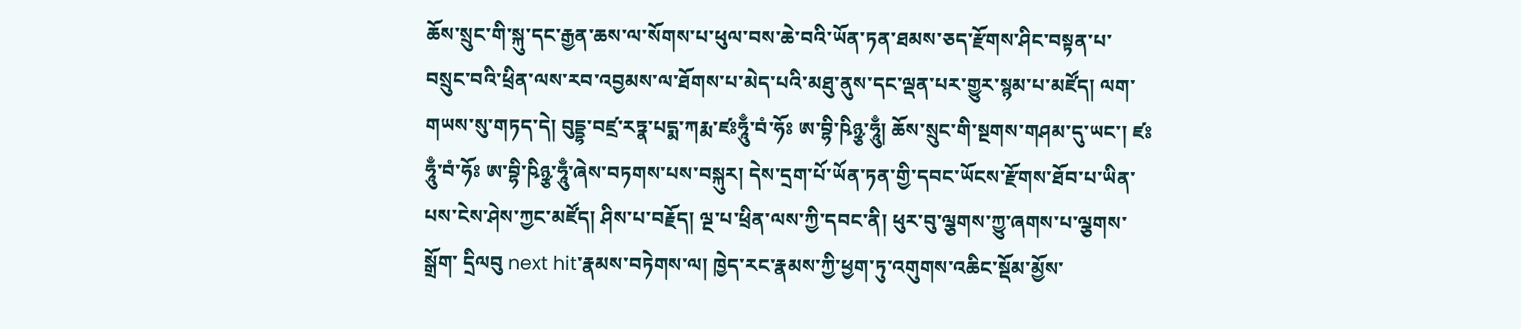ཆོས་སྲུང་གི་སྐུ་དང་རྒྱན་ཆས་ལ་སོགས་པ་ཕུལ་བས་ཆེ་བའི་ཡོན་ཏན་ཐམས་ཅད་རྫོགས་ཤིང་བསྟན་པ་བསྲུང་བའི་ཕྲིན་ལས་རབ་འབྱམས་ལ་ཐོགས་པ་མེད་པའི་མཐུ་ནུས་དང་ལྡན་པར་གྱུར་སྙམ་པ་མཛོད། ལག་གཡས་སུ་གཏད་དེ། བུདྡྷ་བཛྲ་རཏྣ་པདྨ་ཀརྨ་ཛཿཧཱུྃ་བཾ་ཧོཿ ཨ་བྷི་ཥིཉྩ་ཧཱུྃ། ཆོས་སྲུང་གི་སྔགས་གཤམ་དུ་ཡང་། ཛཿཧཱུྃ་བཾ་ཧོཿ ཨ་བྷི་ཥིཉྩ་ཧཱུྃ་ཞེས་བཏགས་པས་བསྐུར། དེས་དྲག་པོ་ཡོན་ཏན་གྱི་དབང་ཡོངས་རྫོགས་ཐོབ་པ་ཡིན་པས་ངེས་ཤེས་ཀྱང་མཛོད། ཤིས་པ་བརྗོད། ལྔ་པ་ཕྲིན་ལས་ཀྱི་དབང་ནི། ཕུར་བུ་ལྕགས་ཀྱུ་ཞགས་པ་ལྕགས་སྒྲོག་ དྲིལབུ next hit་རྣམས་བཏེགས་ལ། ཁྱེད་རང་རྣམས་ཀྱི་ཕྱག་ཏུ་འགུགས་འཆིང་སྡོམ་མྱོས་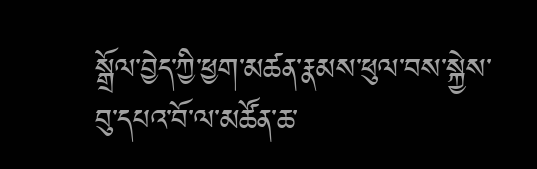སྒྲོལ་བྱེད་ཀྱི་ཕྱག་མཚན་རྣམས་ཕུལ་བས་སྐྱེས་བུ་དཔའ་བོ་ལ་མཚོན་ཆ་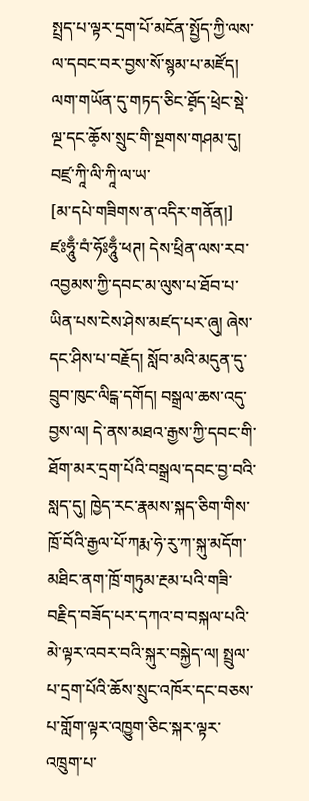སྤྲད་པ་ལྟར་དྲག་པོ་མངོན་སྤྱོད་ཀྱི་ལས་ལ་དབང་བར་བྱས་སོ་སྙམ་པ་མཛོད། ལག་གཡོན་དུ་གཏད་ཅིང་ཐོ༷ད་ཕྲེང་སྡེ་ལྔ་དང་ཆོ༷ས་སྲུང་གི་སྔགས་གཤམ་དུ། བཛྲ་ཀཱི་ལི་ཀཱི་ལ་ཡ་
[མ་དཔེ་གཟིགས་ན་འདིར་གནོན།]
ཛཿཧཱུྃ་བཾ་ཧོཿཧཱུྃ་ཕཊ། དེས་ཕྲིན་ལས་རབ་འབྱམས་ཀྱི་དབང་མ་ལུས་པ་ཐོབ་པ་ཡིན་པས་ངེས་ཤེས་མཛད་པར་ཞུ། ཞེས་དང་ཤིས་པ་བརྗོད། སློབ་མའི་མདུན་དུ་བྲུབ་ཁུང་ལིངྒ་དགོད། བསྒྲལ་ཆས་འདུ་བྱས་ལ། དེ་ནས་མཐའ་རྒྱས་ཀྱི་དབང་གི་ཐོག་མར་དྲག་པོའི་བསྒྲལ་དབང་བྱ་བའི་སླད་དུ། ཁྱེད་རང་རྣམས་སྐད་ཅིག་གིས་ཁྲོ་བོའི་རྒྱལ་པོ་ཀརྨ་ཧེ་རུ་ཀ་སྐུ་མདོག་མཐིང་ནག་ཁྲོ་གཏུམ་རྔམ་པའི་གཟི་བརྗིད་བཟོད་པར་དཀའ་བ་བསྐལ་པའི་མེ་ལྟར་འབར་བའི་སྐུར་བསྐྱེད་ལ། སྤྲུལ་པ་དྲག་པོའི་ཆོས་སྲུང་འཁོར་དང་བཅས་པ་གློག་ལྟར་འཁྱུག་ཅིང་སྐར་ལྟར་འཁྲུག་པ་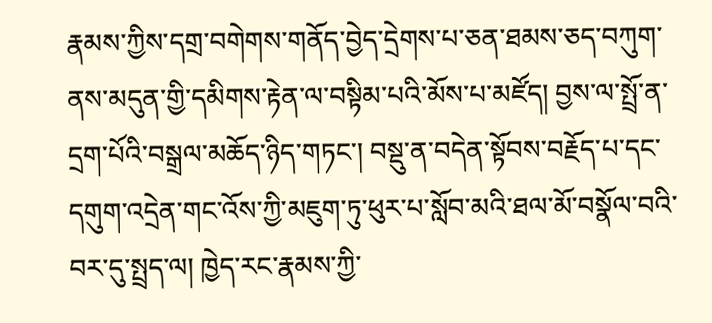རྣམས་ཀྱིས་དགྲ་བགེགས་གནོད་བྱེད་དྲེགས་པ་ཅན་ཐམས་ཅད་བཀུག་ནས་མདུན་གྱི་དམིགས་རྟེན་ལ་བསྟིམ་པའི་མོས་པ་མཛོད། བྱས་ལ་སྤྲོ་ན་དྲག་པོའི་བསྒྲལ་མཆོད་ཉིད་གཏང་། བསྡུ་ན་བདེན་སྟོབས་བརྗོད་པ་དང་དགུག་འདྲེན་གང་འོས་ཀྱི་མཇུག་ཏུ་ཕུར་པ་སློབ་མའི་ཐལ་མོ་བསྣོལ་བའི་བར་དུ་སྤྲད་ལ། ཁྱེད་རང་རྣམས་ཀྱི་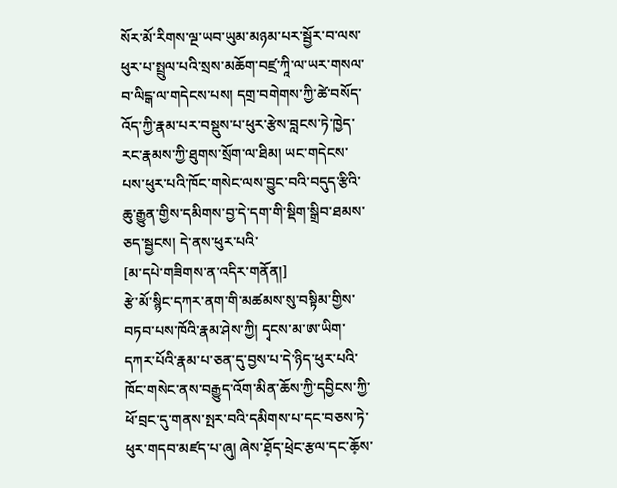སོར་མོ་རིགས་ལྔ་ཡབ་ཡུམ་མཉམ་པར་སྦྱོར་བ་ལས་ཕུར་པ་སྤྲུལ་པའི་སྲས་མཆོག་བཛྲ་ཀཱི་ལ་ཡར་གསལ་བ་ལིངྒ་ལ་གདེངས་པས། དགྲ་བགེགས་ཀྱི་ཚེ་བསོད་འོད་ཀྱི་རྣམ་པར་བསྡུས་པ་ཕུར་རྩེས་བླངས་ཏེ་ཁྱེད་རང་རྣམས་ཀྱི་ཐུགས་སྲོག་ལ་ཐིམ། ཡང་གདེངས་པས་ཕུར་པའི་ཁོང་གསེང་ལས་བྱུང་བའི་བདུད་རྩིའི་ཆུ་རྒྱུན་གྱིས་དམིགས་བྱ་དེ་དག་གི་སྡིག་སྒྲིབ་ཐམས་ཅད་སྦྱངས། དེ་ནས་ཕུར་པའི་
[མ་དཔེ་གཟིགས་ན་འདིར་གནོན།]
རྩེ་མོ་སྙིང་དཀར་ནག་གི་མཚམས་སུ་བསྟིམ་གྱིས་བཏབ་པས་ཁོའི་རྣམ་ཤེས་ཀྱི། དྭངས་མ་ཨ་ཡིག་དཀར་པོའི་རྣམ་པ་ཅན་དུ་བྱས་པ་དེ་ཉིད་ཕུར་པའི་ཁོང་གསེང་ནས་བརྒྱུད་འོག་མིན་ཆོས་ཀྱི་དབྱིངས་ཀྱི་ཕོ་བྲང་དུ་གནས་སྤར་བའི་དམིགས་པ་དང་བཅས་ཏེ་ཕུར་གདབ་མཛད་པ་ཞུ། ཞེས་ཐོ༷ད་ཕྲེང་རྩལ་དང་ཆོ༷ས་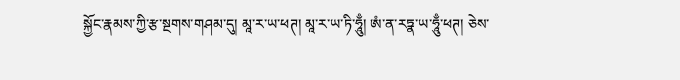སྐྱོང་རྣམས་ཀྱི་རྩ་སྔགས་གཤམ་དུ། མཱ་ར་ཡ་ཕཊ། མཱ་ར་ཡ་ཏི་ཧཱུྃ། ཨཾ་ན་རཏྣ་ཡ་ཧཱུྃ་ཕཊ། ཅེས་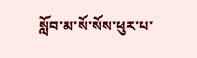སློབ་མ་སོ་སོས་ཕུར་པ་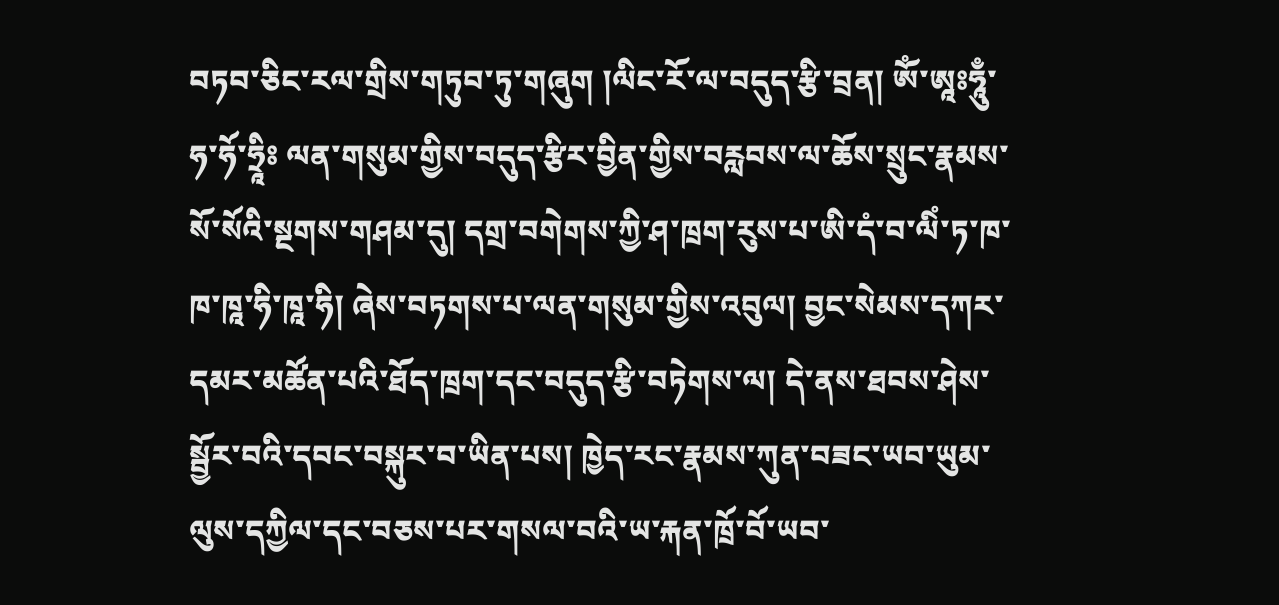བཏབ་ཅིང་རལ་གྲིས་གཏུབ་ཏུ་གཞུག །ལིང་རོ་ལ་བདུད་རྩི་བྲན། ཨོཾ་ཨཱཿཧཱུྃ་ཧ་ཧོ་ཧྲཱིཿ ལན་གསུམ་གྱིས་བདུད་རྩིར་བྱིན་གྱིས་བརླབས་ལ་ཆོས་སྲུང་རྣམས་སོ་སོའི་སྔགས་གཤམ་དུ། དགྲ་བགེགས་ཀྱི་ཤ་ཁྲག་རུས་པ་ཨི་དཾ་བ་ལིཾ་ཏ་ཁ་ཁ་ཁཱ་ཧི་ཁཱ་ཧི། ཞེས་བཏགས་པ་ལན་གསུམ་གྱིས་འབུལ། བྱང་སེམས་དཀར་དམར་མཚོན་པའི་ཐོད་ཁྲག་དང་བདུད་རྩི་བཏེགས་ལ། དེ་ནས་ཐབས་ཤེས་སྦྱོར་བའི་དབང་བསྐུར་བ་ཡིན་པས། ཁྱེད་རང་རྣམས་ཀུན་བཟང་ཡབ་ཡུམ་ལུས་དཀྱིལ་དང་བཅས་པར་གསལ་བའི་ཡ་རྐན་ཁྲོ་བོ་ཡབ་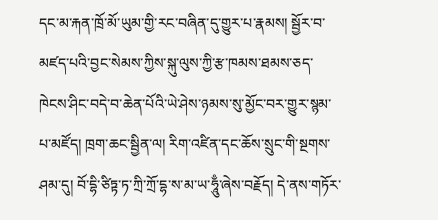དང་མ་རྐན་ཁྲོ་མོ་ཡུམ་གྱི་རང་བཞིན་དུ་གྱུར་པ་རྣམས། སྦྱོར་བ་མཛད་པའི་བྱང་སེམས་ཀྱིས་སྐུ་ལུས་ཀྱི་རྩ་ཁམས་ཐམས་ཅད་ཁེངས་ཤིང་བདེ་བ་ཆེན་པོའི་ཡེ་ཤེས་ཉམས་སུ་མྱོང་བར་གྱུར་སྙམ་པ་མཛོད། ཁྲག་ཆང་སྦྱིན་ལ། རིག་འཛིན་དང་ཆོས་སྲུང་གི་སྔགས་ཤམ་དུ། བོ་དྷི་ཙིཏྟ་ཏ་ཀྲི་ཀྲོ་དྷ་ས་མ་ཡ་ཧཱུྃ་ཞེས་བརྗོད། དེ་ནས་གཏོར་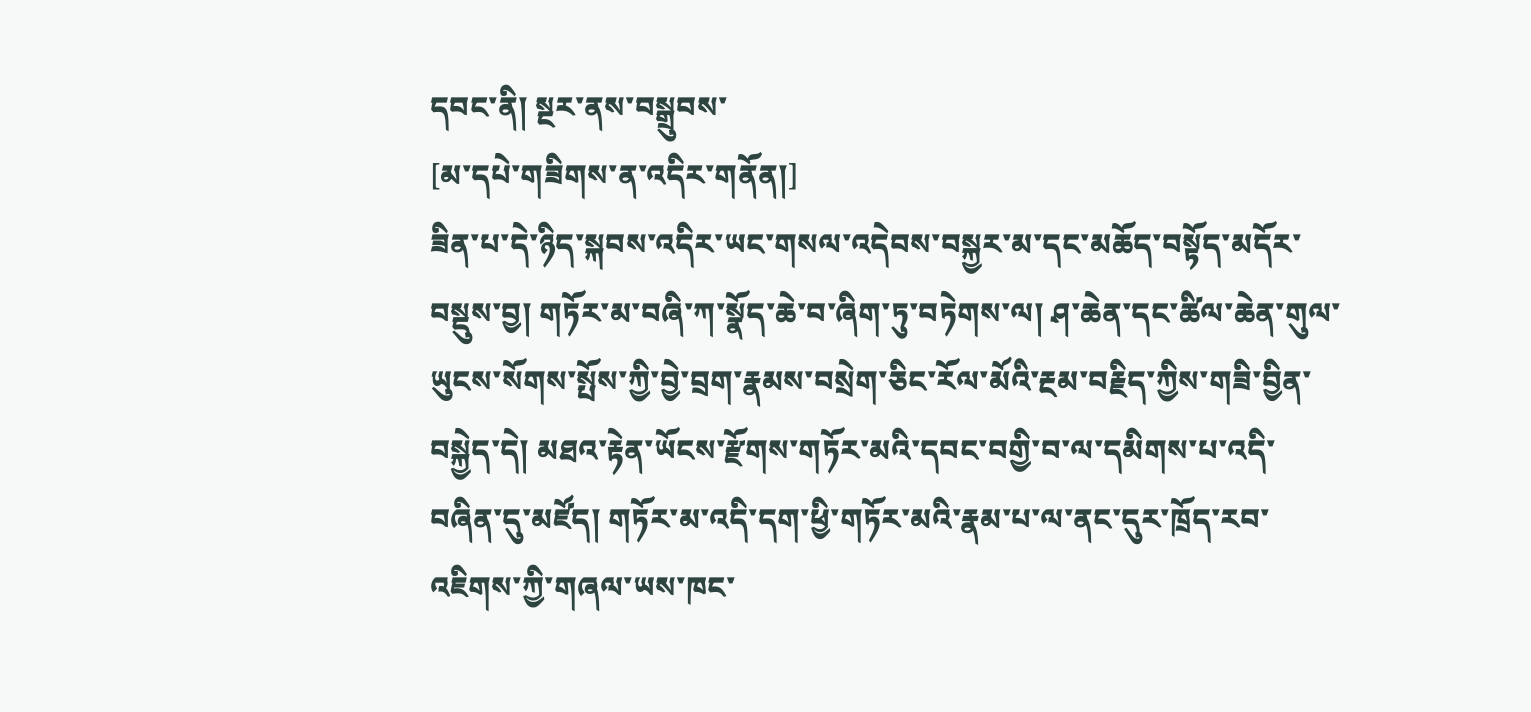དབང་ནི། སྔར་ནས་བསྒྲུབས་
[མ་དཔེ་གཟིགས་ན་འདིར་གནོན།]
ཟིན་པ་དེ་ཉིད་སྐབས་འདིར་ཡང་གསལ་འདེབས་བསྐྱར་མ་དང་མཆོད་བསྟོད་མདོར་བསྡུས་བྱ། གཏོར་མ་བཞི་ཀ་སྣོད་ཆེ་བ་ཞིག་ཏུ་བཏེགས་ལ། ཤ་ཆེན་དང་ཚིལ་ཆེན་གུལ་ཡུངས་སོགས་སྤོས་ཀྱི་བྱེ་བྲག་རྣམས་བསྲེག་ཅིང་རོལ་མོའི་རྔམ་བརྗིད་ཀྱིས་གཟི་བྱིན་བསྐྱེད་དེ། མཐའ་རྟེན་ཡོངས་རྫོགས་གཏོར་མའི་དབང་བགྱི་བ་ལ་དམིགས་པ་འདི་བཞིན་དུ་མཛོད། གཏོར་མ་འདི་དག་ཕྱི་གཏོར་མའི་རྣམ་པ་ལ་ནང་དུར་ཁྲོད་རབ་འཇིགས་ཀྱི་གཞལ་ཡས་ཁང་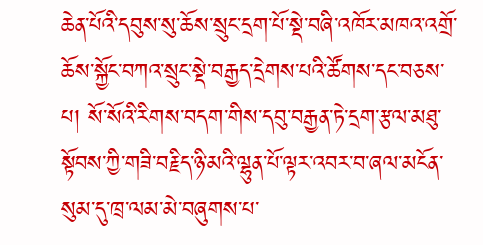ཆེན་པོའི་དབུས་སུ་ཆོས་སྲུང་དྲག་པོ་སྡེ་བཞི་འཁོར་མཁའ་འགྲོ་ཆོས་སྐྱོང་བཀའ་སྲུང་སྡེ་བརྒྱད་དྲེགས་པའི་ཚོགས་དང་བཅས་པ། སོ་སོའི་རིགས་བདག་གིས་དབུ་བརྒྱན་ཏེ་དྲག་རྩལ་མཐུ་སྟོབས་ཀྱི་གཟི་བརྗིད་ཉི་མའི་ལྷུན་པོ་ལྟར་འབར་བ་ཞལ་མངོན་སུམ་དུ་ཁྲ་ལམ་མེ་བཞུགས་པ་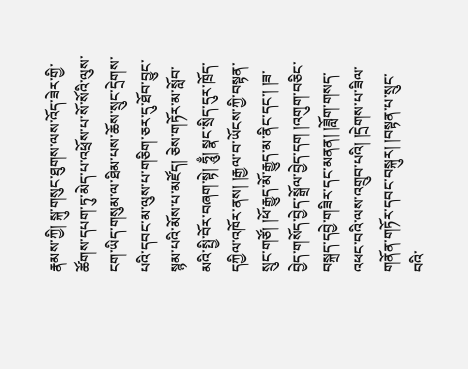རྣམས་ཀྱི། སྐུ་གསུང་ཐུགས་ལས་འོད་ཟེར་གྱི་ཚོགས་དཔག་ཏུ་མེད་པ་འཕྲོས་པ་སོ་སོའི་ལུས་ངག་ཡིད་གསུམ་ལ་ཐིམ་པས་ཆོས་སྲུང་དྲེགས་པའི་དབང་མ་ལུས་པ་གཅིག་ཅར་དུ་ཐོབ་བྱུང་སྙམ་པའི་མོས་པ་མཛོད། ཅེས་གཏོར་མ་སློབ་མའི་སྤྱི་བོར་བཞག་སྟེ། ཧཱུྃ། སྣང་སྲིད་དུར་ཁྲོད་དཀྱིལ་འཁོར་ནས། །རྒྱལ་བ་ཡོངས་ཀྱི་བསྟན་སྲུང་གཙོ། །ཕོ་རྒྱུད་མོ་རྒྱུད་མ་ནིང་དང་། །ཟ་བྱེད་གསོད་བྱེད་སྒྲོལ་བྱེད་དག །འགུག་བཅིང་བསྐྲད་དབྱེ་གཟིར་དང་མནན། །ཟློག་གསད་འཕང་བའི་ལས་འགྲུབ་པའི། །དྲེགས་པ་ཟིལ་གནོན་གཏོར་དབང་བསྐུར། །བསྟན་པ་སྲུང་བའི་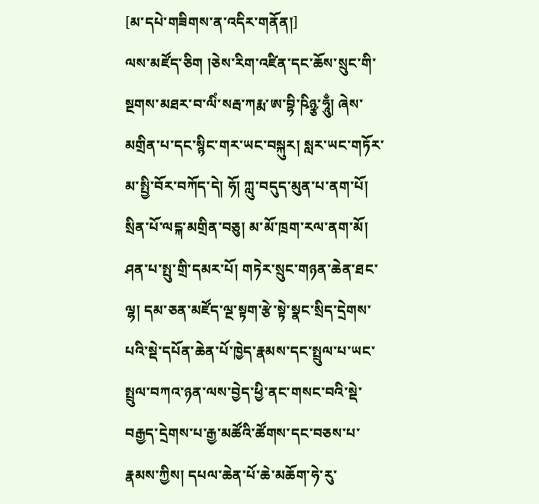[མ་དཔེ་གཟིགས་ན་འདིར་གནོན།]
ལས་མཛོད་ཅིག །ཅེས་རིག་འཛིན་དང་ཆོས་སྲུང་གི་སྔགས་མཐར་བ་ལིཾ་སརྦ་ཀརྨ་ཨ་བྷི་ཥིཉྩ་ཧཱུྃ། ཞེས་མགྲིན་པ་དང་སྙིང་གར་ཡང་བསྐུར། སླར་ཡང་གཏོར་མ་སྤྱི་བོར་བཀོད་དེ། ཧོ། ཀླུ་བདུད་མུན་པ་ནག་པོ། སྲིན་པོ་ལངྐ་མགྲིན་བཅུ། མ་མོ་ཁྲག་རལ་ནག་མོ། ཤན་པ་སྤུ་གྲི་དམར་པོ། གཏེར་སྲུང་གཉན་ཆེན་ཐང་ལྷ། དམ་ཅན་མཛོད་ལྔ་སྟག་རྩེ་སྟེ་སྣང་སྲིད་དྲེགས་པའི་སྡེ་དཔོན་ཆེན་པོ་ཁྱེད་རྣམས་དང་སྤྲུལ་པ་ཡང་སྤྲུལ་བཀའ་ཉན་ལས་བྱེད་ཕྱི་ནང་གསང་བའི་སྡེ་བརྒྱད་དྲེགས་པ་རྒྱ་མཚོའི་ཚོགས་དང་བཅས་པ་རྣམས་ཀྱིས། དཔལ་ཆེན་པོ་ཆེ་མཆོག་ཧེ་རུ་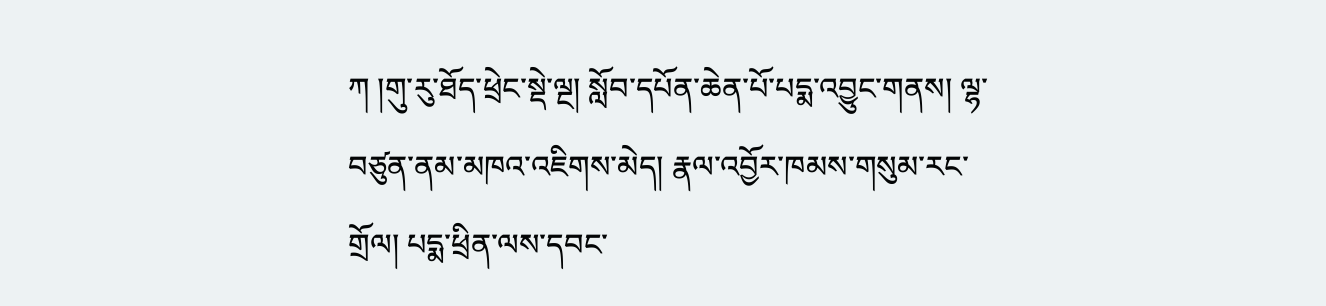ཀ །གུ་རུ་ཐོད་ཕྲེང་སྡེ་ལྔ། སློབ་དཔོན་ཆེན་པོ་པདྨ་འབྱུང་གནས། ལྷ་བཙུན་ནམ་མཁའ་འཇིགས་མེད། རྣལ་འབྱོར་ཁམས་གསུམ་རང་གྲོལ། པདྨ་ཕྲིན་ལས་དབང་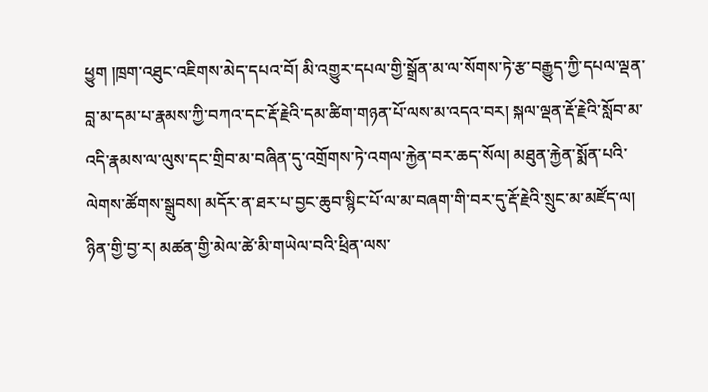ཕྱུག །ཁྲག་འཐུང་འཇིགས་མེད་དཔའ་བོ། མི་འགྱུར་དཔལ་གྱི་སྒྲོན་མ་ལ་སོགས་ཏེ་རྩ་བརྒྱུད་ཀྱི་དཔལ་ལྡན་བླ་མ་དམ་པ་རྣམས་ཀྱི་བཀའ་དང་རྡོ་རྗེའི་དམ་ཚིག་གཉན་པོ་ལས་མ་འདའ་བར། སྐལ་ལྡན་རྡོ་རྗེའི་སློབ་མ་འདི་རྣམས་ལ་ལུས་དང་གྲིབ་མ་བཞིན་དུ་འགྲོགས་ཏེ་འགལ་རྐྱེན་བར་ཆད་སོལ། མཐུན་རྐྱེན་སྨོན་པའི་ལེགས་ཚོགས་སྒྲུབས། མདོར་ན་ཐར་པ་བྱང་ཆུབ་སྙིང་པོ་ལ་མ་བཞག་གི་བར་དུ་རྡོ་རྗེའི་སྲུང་མ་མཛོད་ལ། ཉིན་གྱི་བྱ་ར། མཚན་གྱི་མེལ་ཚེ་མི་གཡེལ་བའི་ཕྲིན་ལས་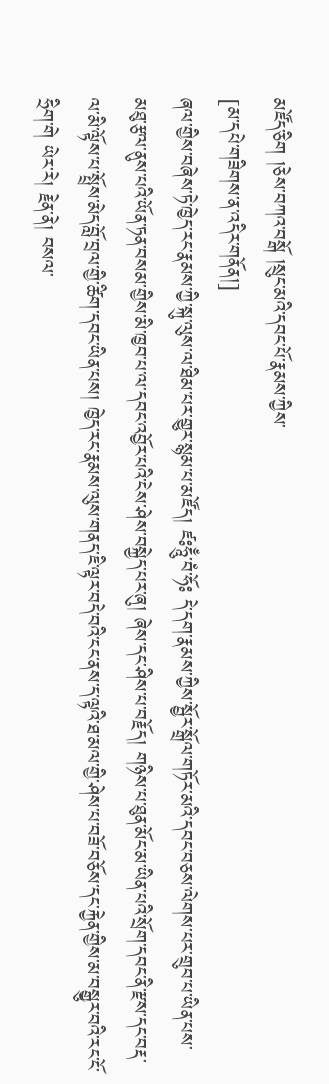མཛོད་ཅིག །ཅེས་བཀའ་བསྒོ །སྲུང་མའི་དབང་པོ་རྣམས་ཀྱིས་
[མ་དཔེ་གཟིགས་ན་འདིར་གནོན།]
ཞལ་གྱིས་བཞེས་ཏེ་ཁྱེད་རང་རྣམས་ཀྱི་སྐུ་ལུས་ལ་ཐིམ་པར་གྱུར་སྙམ་པ་མཛོད། ཛཿཧཱུྃ་བཾ་ཧོཿ དེ་དག་རྣམས་ཀྱིས་སྦྱོར་སྒྲོལ་གཏོར་མའི་དབང་བཅས་ལེགས་པར་གྲུབ་པ་ཡིན་པས་མཐུ་རྩལ་ནུས་པའི་ཡོན་ཏན་བསམ་གྱིས་མི་ཁྱབ་པ་ལ་དབང་འབྱོར་པའི་ངེས་ཤེས་བསྐྱེད་པར་ཞུ། ཞེས་དང་ཤིས་པ་བརྗོད། གཉིས་པ་ཐུན་མོང་མ་ཡིན་པའི་སྲོག་དབང་ནི་རྫས་དང་བརྡ་ལ་མི་ལྟོས་པ་སྤྲོས་མེད་བློ་བྲལ་གྱི་ཚིག་དབང་ཡིན་པས། ཁྱེད་རང་རྣམས་ལུས་གནད་ཇི་ལྟར་བདེ་བའི་ངང་ནས་ད་ལྟའི་ཐ་མལ་གྱི་ཤེས་པ་བཟོ་བཅོས་དང་རྐྱེན་གྱིས་མ་བསྒྱུར་བའི་རང་ངོ་ཧྲིག་གེ ཡེར་རེ། རྗེན་ནེ། བསལ་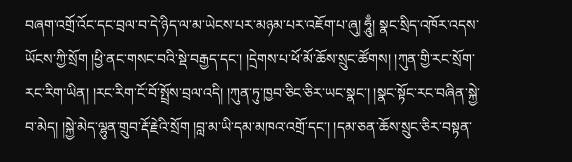བཞག་འགྲོ་འོང་དང་བྲལ་བ་དེ་ཉིད་ལ་མ་ཡེངས་པར་མཉམ་པར་འཇོག་པ་ཞུ། ཧཱུྃ། སྣང་སྲིད་འཁོར་འདས་ཡོངས་ཀྱི་སྲོག །ཕྱི་ནང་གསང་བའི་སྡེ་བརྒྱད་དང་། །དྲེགས་པ་ཕོ་མོ་ཆོས་སྲུང་ཚོགས། །ཀུན་གྱི་རང་སྲོག་རང་རིག་ཡིན། །རང་རིག་ངོ་བོ་སྤྲོས་བྲལ་འདི། །ཀུན་ཏུ་ཁྱབ་ཅིང་ཅིར་ཡང་སྣང་། །སྣང་སྟོང་རང་བཞིན་སྐྱེ་བ་མེད། །སྐྱེ་མེད་ལྷུན་གྲུབ་རྡོ་རྗེའི་སྲོག །བླ་མ་ཡི་དམ་མཁའ་འགྲོ་དང་། །དམ་ཅན་ཆོས་སྲུང་ཅིར་བསྟན་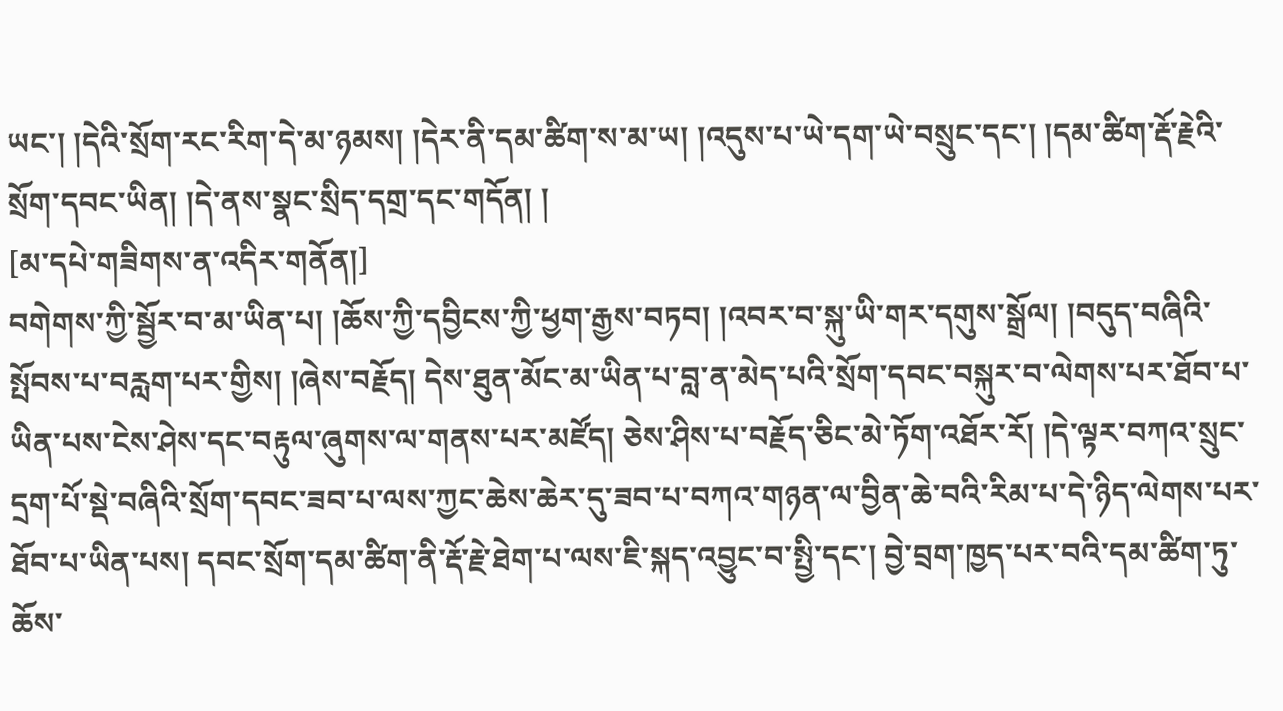ཡང་། །དེའི་སྲོག་རང་རིག་དེ་མ་ཉམས། །དེར་ནི་དམ་ཚིག་ས་མ་ཡ། །འདུས་པ་ཡེ་དག་ཡེ་བསྲུང་དང་། །དམ་ཚིག་རྡོ་རྗེའི་སྲོག་དབང་ཡིན། །དེ་ནས་སྣང་སྲིད་དགྲ་དང་གདོན། །
[མ་དཔེ་གཟིགས་ན་འདིར་གནོན།]
བགེགས་ཀྱི་སྦྱོར་བ་མ་ཡིན་པ། །ཆོས་ཀྱི་དབྱིངས་ཀྱི་ཕྱག་རྒྱས་བཏབ། །འབར་བ་སྐུ་ཡི་གར་དགུས་སྒྲོལ། །བདུད་བཞིའི་སྤོབས་པ་བརླག་པར་གྱིས། །ཞེས་བརྗོད། དེས་ཐུན་མོང་མ་ཡིན་པ་བླ་ན་མེད་པའི་སྲོག་དབང་བསྐུར་བ་ལེགས་པར་ཐོབ་པ་ཡིན་པས་ངེས་ཤེས་དང་བརྟུལ་ཞུགས་ལ་གནས་པར་མཛོད། ཅེས་ཤིས་པ་བརྗོད་ཅིང་མེ་ཏོག་འཐོར་རོ། །དེ་ལྟར་བཀའ་སྲུང་དྲག་པོ་སྡེ་བཞིའི་སྲོག་དབང་ཟབ་པ་ལས་ཀྱང་ཆེས་ཆེར་དུ་ཟབ་པ་བཀའ་གཉན་ལ་བྱིན་ཆེ་བའི་རིམ་པ་དེ་ཉིད་ལེགས་པར་ཐོབ་པ་ཡིན་པས། དབང་སྲོག་དམ་ཚིག་ནི་རྡོ་རྗེ་ཐེག་པ་ལས་ཇི་སྐད་འབྱུང་བ་སྤྱི་དང་། བྱེ་བྲག་ཁྱད་པར་བའི་དམ་ཚིག་ཏུ་ཆོས་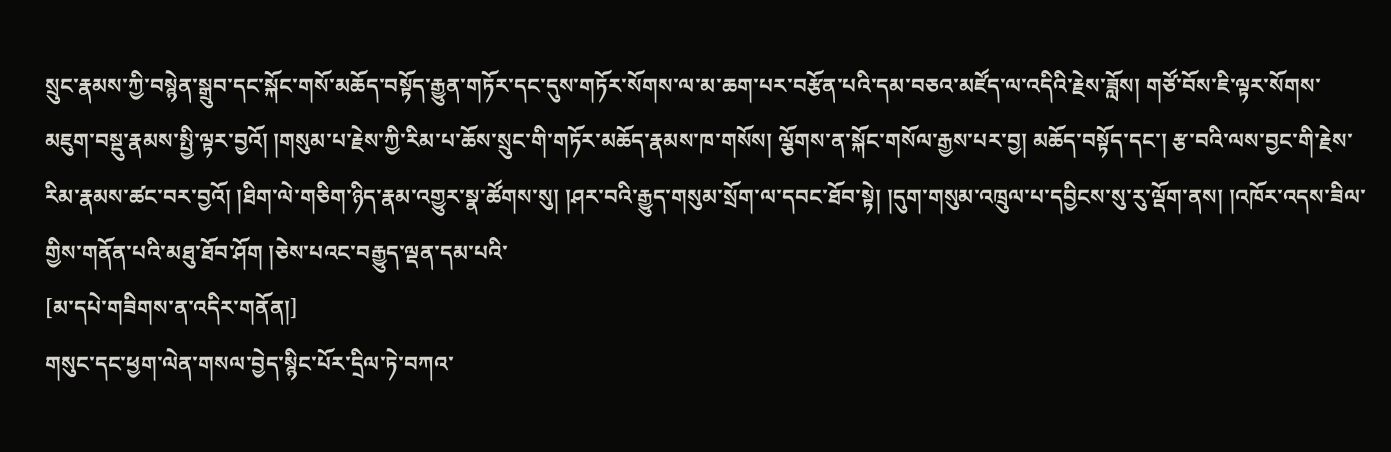སྲུང་རྣམས་ཀྱི་བསྙེན་སྒྲུབ་དང་སྐོང་གསོ་མཆོད་བསྟོད་རྒྱུན་གཏོར་དང་དུས་གཏོར་སོགས་ལ་མ་ཆག་པར་བརྩོན་པའི་དམ་བཅའ་མཛོད་ལ་འདིའི་རྗེས་ཟློས། གཙོ་བོས་ཇི་ལྟར་སོགས་མཇུག་བསྡུ་རྣམས་སྤྱི་ལྟར་བྱའོ། །གསུམ་པ་རྗེས་ཀྱི་རིམ་པ་ཆོས་སྲུང་གི་གཏོར་མཆོད་རྣམས་ཁ་གསོས། ལྕོགས་ན་སྐོང་གསོལ་རྒྱས་པར་བྱ། མཆོད་བསྟོད་དང་། རྩ་བའི་ལས་བྱང་གི་རྗེས་རིམ་རྣམས་ཚང་བར་བྱའོ། །ཐིག་ལེ་གཅིག་ཉིད་རྣམ་འགྱུར་སྣ་ཚོགས་སུ། །ཤར་བའི་རྒྱུད་གསུམ་སྲོག་ལ་དབང་ཐོབ་སྟེ། །དུག་གསུམ་འཁྲུལ་པ་དབྱིངས་སུ་རུ་ལྡོག་ནས། །འཁོར་འདས་ཟིལ་གྱིས་གནོན་པའི་མཐུ་ཐོབ་ཤོག །ཅེས་པའང་བརྒྱུད་ལྡན་དམ་པའི་
[མ་དཔེ་གཟིགས་ན་འདིར་གནོན།]
གསུང་དང་ཕྱག་ལེན་གསལ་བྱེད་སྙིང་པོར་དྲིལ་ཏེ་བཀའ་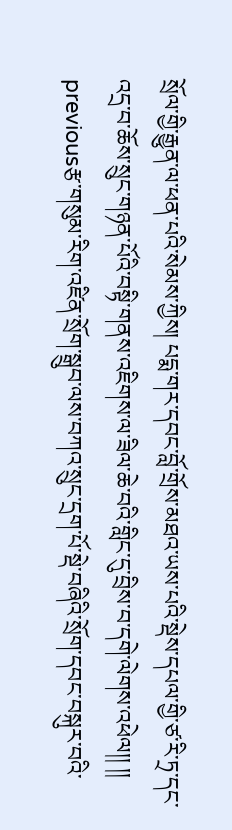སྲོལ་གྱི་རྒྱུན་ལ་ཕན་པའི་སེམས་ཀྱིས། པདྨ་གར་དབང་བློ་གྲོས་མཐའ་ཡས་པའི་སྡེས་དཔལ་གྱི་ཙ་རི་ཏྲ་དང་འདྲ་བ་ཆོས་སྲུང་གཉན་པོའི་བསྟི་གནས་འཇིགས་ལ་ཟིལ་ཆེ་བའི་གླིང་དུ་བྲིས་བ་དགེ་ལེགས་འཕེལ།། །།
previousརྩ་གསུམ་རིག་འཛིན་སྲོག་སྒྲུབ་ལས་བཀའ་སྲུང་དྲག་པོ་སྡེ་བཞིའི་སྲོག་དབང་བསྐུར་བའི་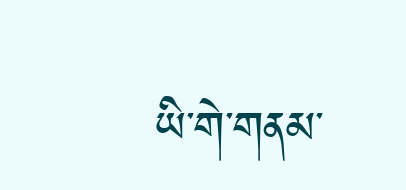ཡི་གེ་གནམ་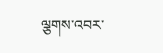ལྕགས་འབར་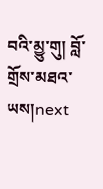བའི་མྱུ་གུ། བློ་གྲོས་མཐའ་ཡས།next